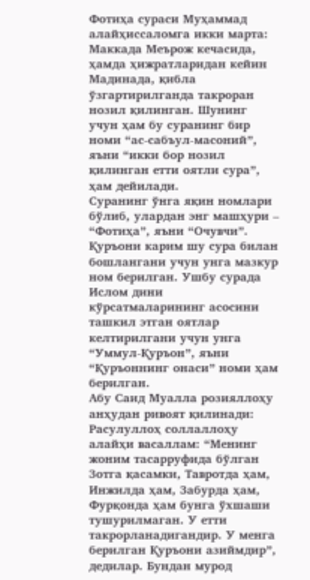Фотиҳа сураси Муҳаммад алайҳиссаломга икки марта: Маккада Меърож кечасида, ҳамда ҳижратларидан кейин Мадинада, қибла ўзгартирилганда такроран нозил қилинган. Шунинг учун ҳам бу суранинг бир номи “ас-сабъул-масоний”, яъни “икки бор нозил қилинган етти оятли сура”, ҳам дейилади.
Суранинг ўнга яқин номлари бўлиб, улардан энг машҳури – “Фотиҳа”, яъни “Очувчи”. Қуръони карим шу сура билан бошлангани учун унга мазкур ном берилган. Ушбу сурада Ислом дини кўрсатмаларининг асосини ташкил этган оятлар келтирилгани учун унга “Уммул-Қуръон”, яъни “Қуръоннинг онаси” номи ҳам берилган.
Абу Саид Муалла розияллоҳу анҳудан ривоят қилинади: Расулуллоҳ соллаллоҳу алайҳи васаллам: “Менинг жоним тасарруфида бўлган Зотга қасамки, Тавротда ҳам, Инжилда ҳам, Забурда ҳам, Фурқонда ҳам бунга ўхшаши тушурилмаган. У етти такрорланадигандир. У менга берилган Қуръони азиймдир”, дедилар. Бундан мурод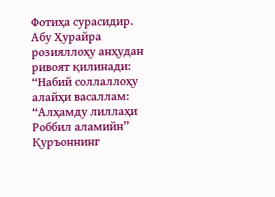Фотиҳа сурасидир.
Абу Ҳурайра розияллоҳу анҳудан ривоят қилинади: “Набий соллаллоҳу алайҳи васаллам: “Алҳамду лиллаҳи Роббил аламийн” Қуръоннинг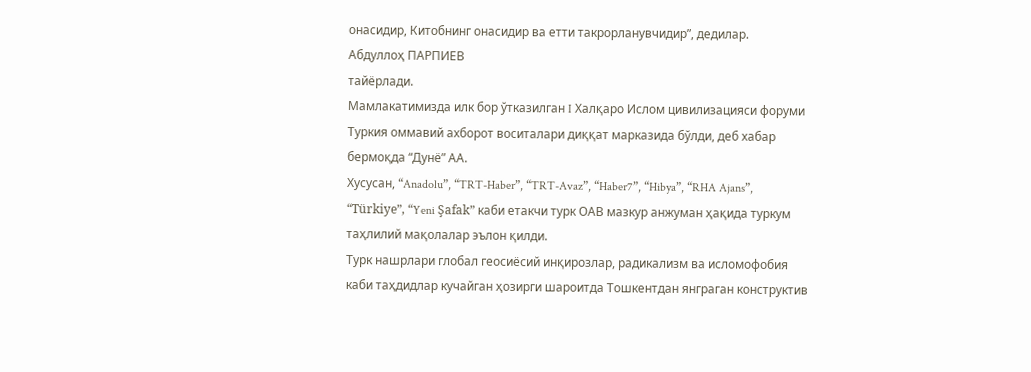онасидир, Китобнинг онасидир ва етти такрорланувчидир”, дедилар.
Абдуллоҳ ПАРПИЕВ
тайёрлади.
Мамлакатимизда илк бор ўтказилган I Халқаро Ислом цивилизацияси форуми Туркия оммавий ахборот воситалари диққат марказида бўлди, деб хабар бермоқда “Дунё” АА.
Хусусан, “Anadolu”, “TRT-Haber”, “TRT-Avaz”, “Haber7”, “Hibya”, “RHA Ajans”, “Türkiye”, “Yeni Şafak” каби етакчи турк ОАВ мазкур анжуман ҳақида туркум таҳлилий мақолалар эълон қилди.
Турк нашрлари глобал геосиёсий инқирозлар, радикализм ва исломофобия каби таҳдидлар кучайган ҳозирги шароитда Тошкентдан янграган конструктив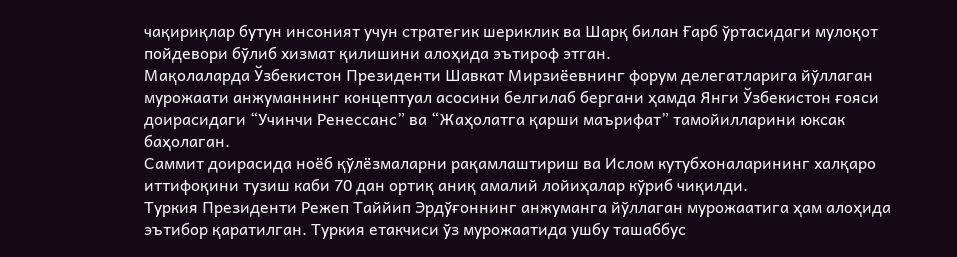чақириқлар бутун инсоният учун стратегик шериклик ва Шарқ билан Ғарб ўртасидаги мулоқот пойдевори бўлиб хизмат қилишини алоҳида эътироф этган.
Мақолаларда Ўзбекистон Президенти Шавкат Мирзиёевнинг форум делегатларига йўллаган мурожаати анжуманнинг концептуал асосини белгилаб бергани ҳамда Янги Ўзбекистон ғояси доирасидаги “Учинчи Ренессанс” ва “Жаҳолатга қарши маърифат” тамойилларини юксак баҳолаган.
Саммит доирасида ноёб қўлёзмаларни рақамлаштириш ва Ислом кутубхоналарининг халқаро иттифоқини тузиш каби 70 дан ортиқ аниқ амалий лойиҳалар кўриб чиқилди.
Туркия Президенти Режеп Таййип Эрдўғоннинг анжуманга йўллаган мурожаатига ҳам алоҳида эътибор қаратилган. Туркия етакчиси ўз мурожаатида ушбу ташаббус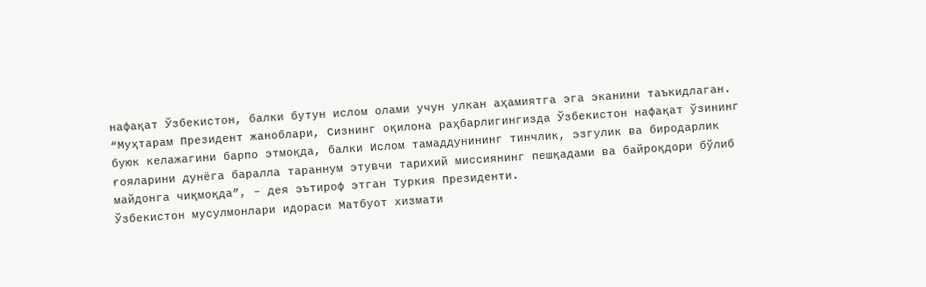нафақат Ўзбекистон, балки бутун ислом олами учун улкан аҳамиятга эга эканини таъкидлаган.
“Муҳтарам Президент жаноблари, Сизнинг оқилона раҳбарлигингизда Ўзбекистон нафақат ўзининг буюк келажагини барпо этмоқда, балки Ислом тамаддунининг тинчлик, эзгулик ва биродарлик ғояларини дунёга баралла тараннум этувчи тарихий миссиянинг пешқадами ва байроқдори бўлиб майдонга чиқмоқда”, – дея эътироф этган Туркия Президенти.
Ўзбекистон мусулмонлари идораси Матбуот хизмати